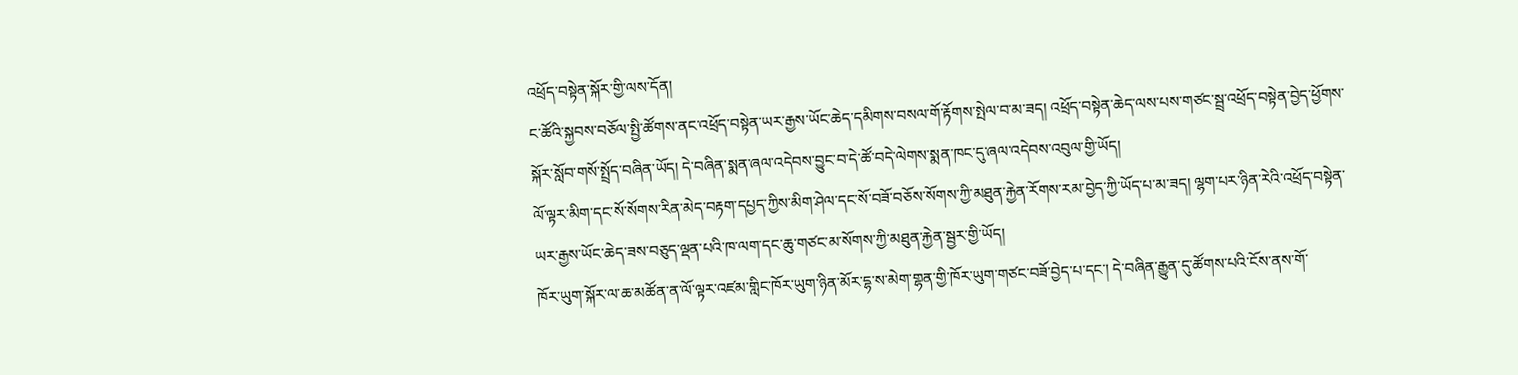འཕྲོད་བསྟེན་སྐོར་གྱི་ལས་དོན།
ང་ཚོའི་སྐྱབས་བཅོལ་སྤྱི་ཚོགས་ནང་འཕྲོད་བསྟེན་ཡར་རྒྱས་ཡོང་ཆེད་དམིགས་བསལ་གོ་རྟོགས་སྤེལ་བ་མ་ཟད། འཕྲོད་བསྟེན་ཆེད་ལས་པས་གཙང་སྦྲ་འཕྲོད་བསྟེན་བྱེད་ཕྱོགས་སྐོར་སློབ་གསོ་སྤྲོད་བཞིན་ཡོད། དེ་བཞིན་སྨན་ཞལ་འདེབས་བྱུང་བ་དེ་ཚོ་བདེ་ལེགས་སྨན་ཁང་དུ་ཞལ་འདེབས་འབུལ་གྱི་ཡོད།
ལོ་ལྟར་མིག་དང་སོ་སོགས་རིན་མེད་བརྟག་དཔྱད་ཀྱིས་མིག་ཤེལ་དང་སོ་བཟོ་བཅོས་སོགས་ཀྱི་མཐུན་རྐྱེན་རོགས་རམ་བྱེད་ཀྱི་ཡོད་པ་མ་ཟད། ལྷག་པར་ཉིན་རེའི་འཕྲོད་བསྟེན་ཡར་རྒྱས་ཡོང་ཆེད་ཟས་བཅུད་ལྡན་པའི་ཁ་ལག་དང་ཆུ་གཙང་མ་སོགས་ཀྱི་མཐུན་རྐྱེན་སྦྱར་གྱི་ཡོད།
ཁོར་ཡུག་སྐོར་ལ་ཆ་མཚོན་ན་ལོ་ལྟར་འཛམ་གླིང་ཁོར་ཡུག་ཉིན་མོར་དྷ་ས་མེག་གྷན་གྱི་ཁོར་ཡུག་གཙང་བཟོ་བྱེད་པ་དང་། དེ་བཞིན་རྒྱུན་དུ་ཚོགས་པའི་ངོས་ནས་གོ་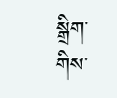སྒྲིག་གིས་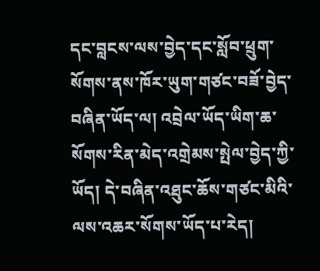དང་བླངས་ལས་བྱེད་དང་སློབ་ཕྲུག་སོགས་ནས་ཁོར་ཡུག་གཙང་བཟོ་བྱེད་བཞིན་ཡོད་ལ། འབྲེལ་ཡོད་ཡིག་ཆ་སོགས་རིན་མེད་འགྲེམས་སྤེལ་བྱེད་ཀྱི་ཡོད། དེ་བཞིན་འཐུང་ཆོས་གཙང་མིའི་ལས་འཆར་སོགས་ཡོད་པ་རེད།